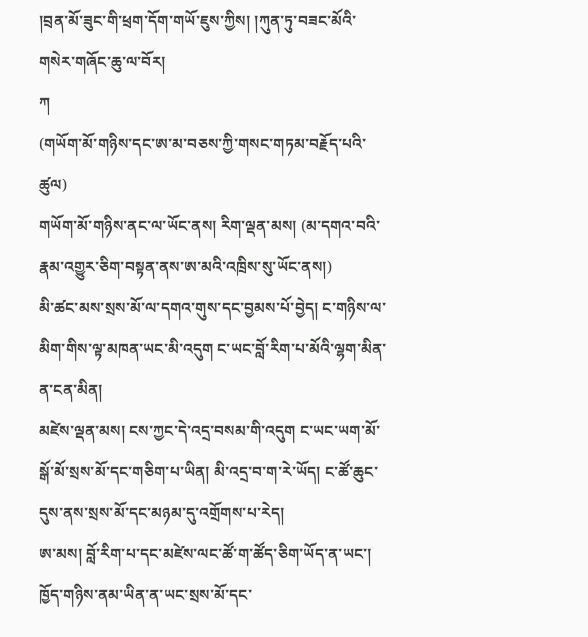།བྲན་མོ་ཟུང་གི་ཕྲག་དོག་གཡོ་ཇུས་ཀྱིས། །ཀུན་ཏུ་བཟང་མོའི་གསེར་གཞོང་ཆུ་ལ་བོར།
ཀ
(གཡོག་མོ་གཉིས་དང་ཨ་མ་བཅས་ཀྱི་གསང་གཏམ་བརྗོད་པའི་ཚུལ)
གཡོག་མོ་གཉིས་ནང་ལ་ཡོང་ནས། རིག་ལྡན་མས། (མ་དགའ་བའི་རྣམ་འགྱུར་ཅིག་བསྟན་ནས་ཨ་མའི་འཁྲིས་སུ་ཡོང་ནས།)
མི་ཚང་མས་སྲས་མོ་ལ་དགའ་གུས་དང་བྱམས་པོ་བྱེད། ང་གཉིས་ལ་མིག་གིས་ལྟ་མཁན་ཡང་མི་འདུག ང་ཡང་བློ་རིག་པ་མོའི་ལྷག་མིན་ན་ངན་མིན།
མཛེས་ལྡན་མས། ངས་ཀྱང་དེ་འདྲ་བསམ་གི་འདུག ང་ཡང་ཡག་མོ་སྒོ་མོ་སྲས་མོ་དང་གཅིག་པ་ཡིན། མི་འདྲ་བ་ག་རེ་ཡོད། ང་ཚོ་ཆུང་དུས་ནས་སྲས་མོ་དང་མཉམ་དུ་འགྲོགས་པ་རེད།
ཨ་མས། བློ་རིག་པ་དང་མཛེས་ལང་ཚོ་ག་ཚོད་ཅིག་ཡོད་ན་ཡང་། ཁྱོད་གཉིས་ནམ་ཡིན་ན་ཡང་སྲས་མོ་དང་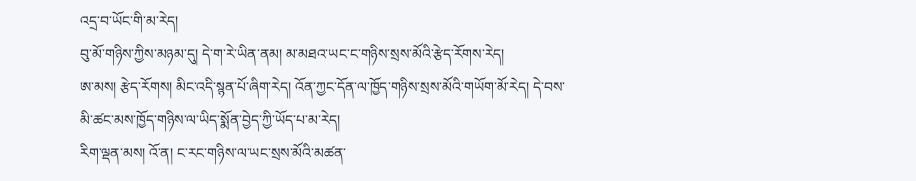འདྲ་བ་ཡོང་གི་མ་རེད།
བུ་མོ་གཉིས་ཀྱིས་མཉམ་དུ། དེ་ག་རེ་ཡིན་ནམ། མ་མཐའ་ཡང་ང་གཉིས་སྲས་མོའི་རྩེད་རོགས་རེད།
ཨ་མས། རྩེད་རོགས། མིང་འདི་སྙན་པོ་ཞིག་རེད། འོན་ཀྱང་དོན་ལ་ཁྱོད་གཉིས་སྲས་མོའི་གཡོག་མོ་རེད། དེ་བས་མི་ཚང་མས་ཁྱོད་གཉིས་ལ་ཡིད་སྨོན་བྱེད་ཀྱི་ཡོད་པ་མ་རེད།
རིག་ལྡན་མས། འོ་ན། ང་རང་གཉིས་ལ་ཡང་སྲས་མོའི་མཚན་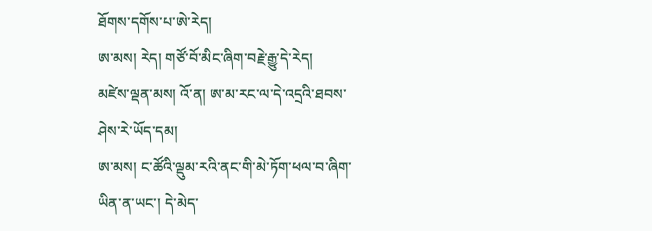ཐོགས་དགོས་པ་ཨེ་རེད།
ཨ་མས། རེད། གཙོ་བོ་མིང་ཞིག་བརྗེ་རྒྱུ་དེ་རེད།
མཛེས་ལྡན་མས། འོ་ན། ཨ་མ་རང་ལ་དེ་འདྲའི་ཐབས་ཤེས་རེ་ཡོད་དམ།
ཨ་མས། ང་ཚོའི་ལྡུམ་རའི་ནང་གི་མེ་ཏོག་ཕལ་བ་ཞིག་ཡིན་ན་ཡང་། དེ་མེད་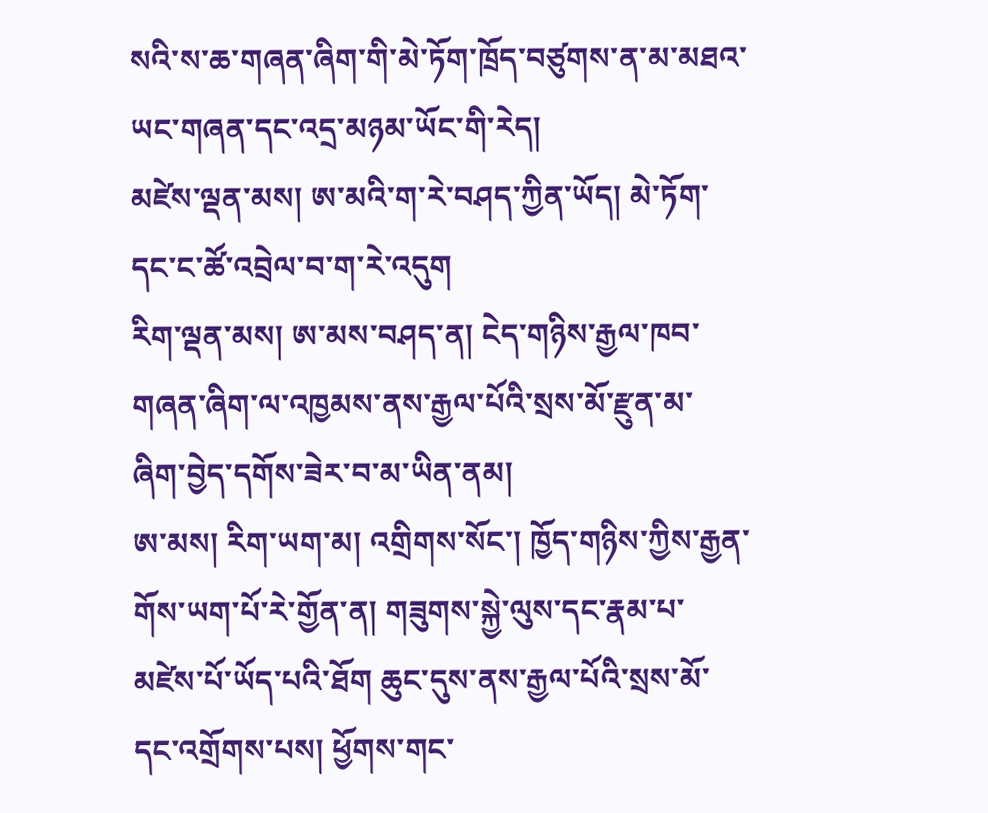སའི་ས་ཆ་གཞན་ཞིག་གི་མེ་ཏོག་ཁྲོད་བཙུགས་ན་མ་མཐའ་ཡང་གཞན་དང་འདྲ་མཉམ་ཡོང་གི་རེད།
མཛེས་ལྡན་མས། ཨ་མའི་ག་རེ་བཤད་ཀྱིན་ཡོད། མེ་ཏོག་དང་ང་ཚོ་འབྲེལ་བ་ག་རེ་འདུག
རིག་ལྡན་མས། ཨ་མས་བཤད་ན། ངེད་གཉིས་རྒྱལ་ཁབ་གཞན་ཞིག་ལ་འཁྱམས་ནས་རྒྱལ་པོའི་སྲས་མོ་རྫུན་མ་ཞིག་བྱེད་དགོས་ཟེར་བ་མ་ཡིན་ནམ།
ཨ་མས། རིག་ཡག་མ། འགྲིགས་སོང་། ཁྱོད་གཉིས་ཀྱིས་རྒྱན་གོས་ཡག་པོ་རེ་གྱོན་ན། གཟུགས་སྐྱེ་ལུས་དང་རྣམ་པ་མཛེས་པོ་ཡོད་པའི་ཐོག ཆུང་དུས་ནས་རྒྱལ་པོའི་སྲས་མོ་དང་འགྲོགས་པས། ཕྱོགས་གང་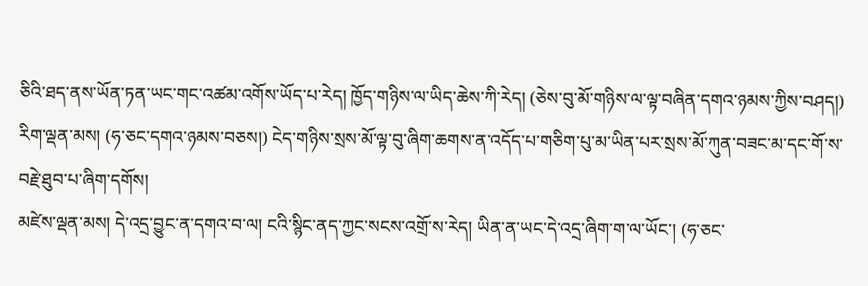ཅིའི་ཐད་ནས་ཡོན་ཏན་ཡང་གང་འཚམ་འགོས་ཡོད་པ་རེད། ཁྱོད་གཉིས་ལ་ཡིད་ཆེས་ཀི་རེད། (ཅེས་བུ་མོ་གཉིས་ལ་ལྟ་བཞིན་དགའ་ཉམས་ཀྱིས་བཤད།)
རིག་ལྡན་མས། (ཧ་ཅང་དགའ་ཉམས་བཅས།) ངེད་གཉིས་སྲས་མོ་ལྟ་བུ་ཞིག་ཆགས་ན་འདོད་པ་གཅིག་པུ་མ་ཡིན་པར་སྲས་མོ་ཀུན་བཟང་མ་དང་གོ་ས་བརྗེ་ཐུབ་པ་ཞིག་དགོས།
མཛེས་ལྡན་མས། དེ་འདྲ་བྱུང་ན་དགའ་བ་ལ། ངའི་སྙིང་ནད་ཀྱང་སངས་འགྲོ་ས་རེད། ཡིན་ན་ཡང་དེ་འདྲ་ཞིག་ག་ལ་ཡོང་། (ཧ་ཅང་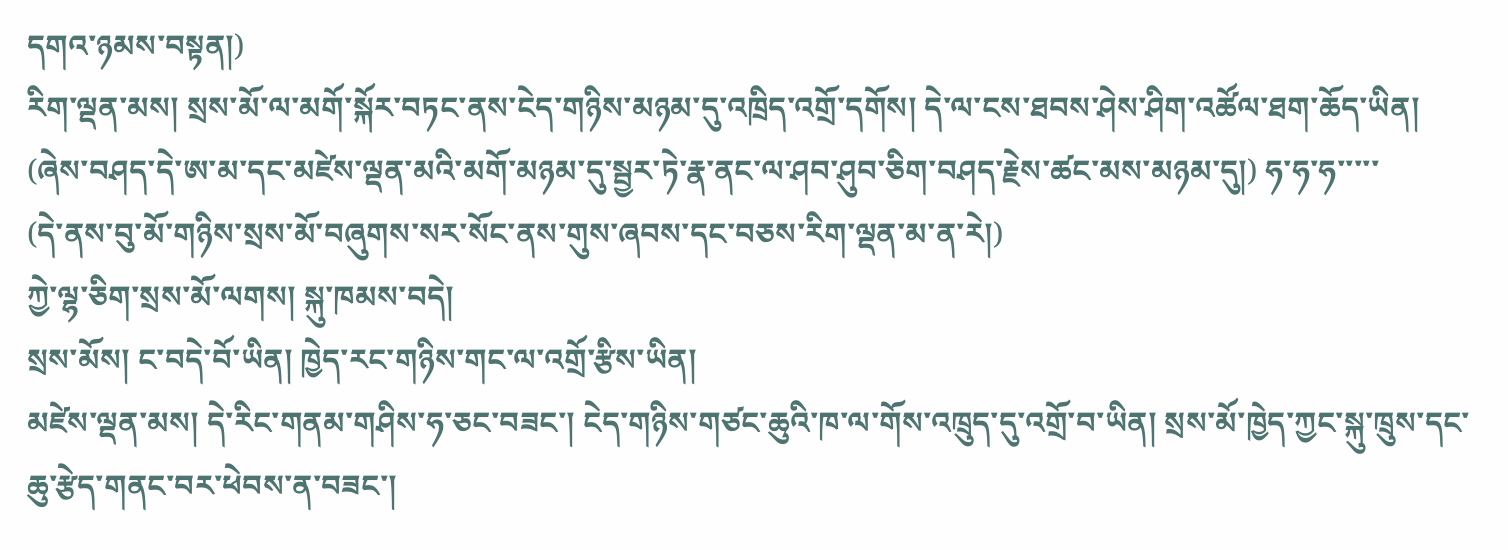དགའ་ཉམས་བསྟན།)
རིག་ལྡན་མས། སྲས་མོ་ལ་མགོ་སྐོར་བཏང་ནས་ངེད་གཉིས་མཉམ་དུ་འཁྲིད་འགྲོ་དགོས། དེ་ལ་ངས་ཐབས་ཤེས་ཤིག་འཚོལ་ཐག་ཆོད་ཡིན། (ཞེས་བཤད་དེ་ཨ་མ་དང་མཛེས་ལྡན་མའི་མགོ་མཉམ་དུ་སྦྱར་ཏེ་རྣ་ནང་ལ་ཤབ་ཤུབ་ཅིག་བཤད་རྗེས་ཚང་མས་མཉམ་དུ།) ཧ་ཧ་ཧ་་་་་
(དེ་ནས་བུ་མོ་གཉིས་སྲས་མོ་བཞུགས་སར་སོང་ནས་གུས་ཞབས་དང་བཅས་རིག་ལྡན་མ་ན་རེ།)
ཀྱེ་ལྷ་ཅིག་སྲས་མོ་ལགས། སྐུ་ཁམས་བདེ།
སྲས་མོས། ང་བདེ་བོ་ཡིན། ཁྱེད་རང་གཉིས་གང་ལ་འགྲོ་རྩིས་ཡིན།
མཛེས་ལྡན་མས། དེ་རིང་གནམ་གཤིས་ཧ་ཅང་བཟང་། ངེད་གཉིས་གཙང་ཆུའི་ཁ་ལ་གོས་འཁྲུད་དུ་འགྲོ་བ་ཡིན། སྲས་མོ་ཁྱེད་ཀྱང་སྐུ་ཁྲུས་དང་ཆུ་རྩེད་གནང་བར་ཕེབས་ན་བཟང་།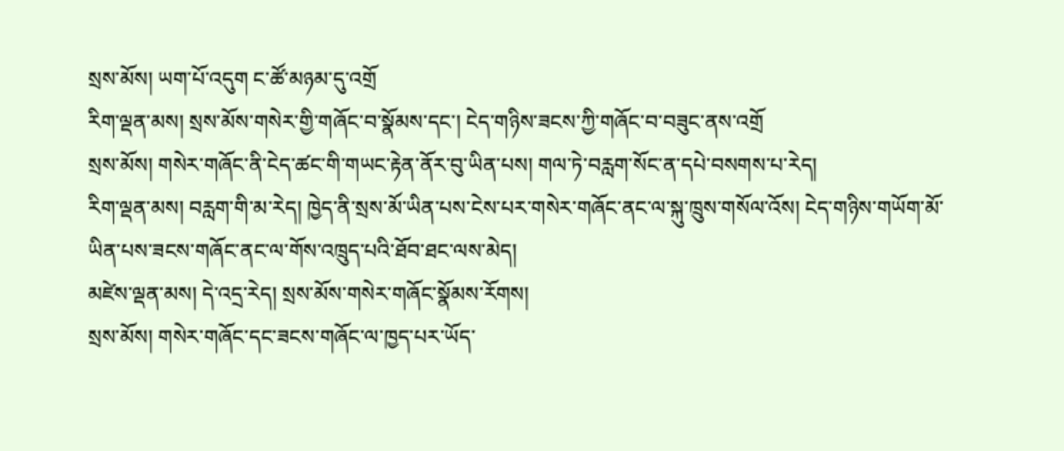སྲས་མོས། ཡག་པོ་འདུག ང་ཚོ་མཉམ་དུ་འགྲོ
རིག་ལྡན་མས། སྲས་མོས་གསེར་གྱི་གཞོང་བ་སྣོམས་དང་། ངེད་གཉིས་ཟངས་ཀྱི་གཞོང་བ་བཟུང་ནས་འགྲོ
སྲས་མོས། གསེར་གཞོང་ནི་ངེད་ཚང་གི་གཡང་རྟེན་ནོར་བུ་ཡིན་པས། གལ་ཏེ་བརླག་སོང་ན་དཔེ་བསགས་པ་རེད།
རིག་ལྡན་མས། བརླག་གི་མ་རེད། ཁྱེད་ནི་སྲས་མོ་ཡིན་པས་ངེས་པར་གསེར་གཞོང་ནང་ལ་སྐུ་ཁྲུས་གསོལ་འོས། ངེད་གཉིས་གཡོག་མོ་ཡིན་པས་ཟངས་གཞོང་ནང་ལ་གོས་འཁྲུད་པའི་ཐོབ་ཐང་ལས་མེད།
མཛེས་ལྡན་མས། དེ་འདྲ་རེད། སྲས་མོས་གསེར་གཞོང་སྣོམས་རོགས།
སྲས་མོས། གསེར་གཞོང་དང་ཟངས་གཞོང་ལ་ཁྱད་པར་ཡོད་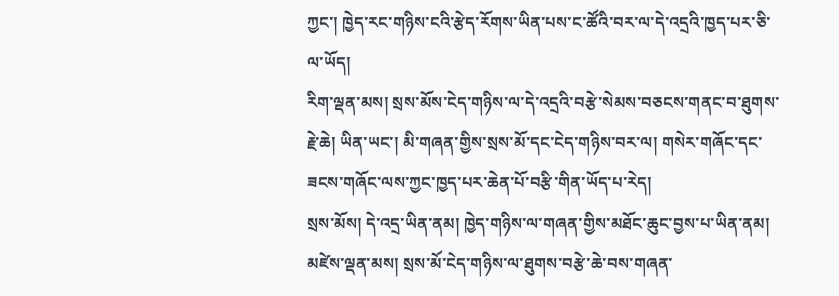ཀྱང་། ཁྱེད་རང་གཉིས་ངའི་རྩེད་རོགས་ཡིན་པས་ང་ཚོའི་བར་ལ་དེ་འདྲའི་ཁྱད་པར་ཅི་ལ་ཡོད།
རིག་ལྡན་མས། སྲས་མོས་ངེད་གཉིས་ལ་དེ་འདྲའི་བརྩེ་སེམས་བཅངས་གནང་བ་ཐུགས་རྗེ་ཆེ། ཡིན་ཡང་། མི་གཞན་གྱིས་སྲས་མོ་དང་ངེད་གཉིས་བར་ལ། གསེར་གཞོང་དང་ཟངས་གཞོང་ལས་ཀྱང་ཁྱད་པར་ཆེན་པོ་བརྩི་གིན་ཡོད་པ་རེད།
སྲས་མོས། དེ་འདྲ་ཡིན་ནམ། ཁྱེད་གཉིས་ལ་གཞན་གྱིས་མཐོང་ཆུང་བྱས་པ་ཡིན་ནམ།
མཛེས་ལྡན་མས། སྲས་མོ་ངེད་གཉིས་ལ་ཐུགས་བརྩེ་ཆེ་བས་གཞན་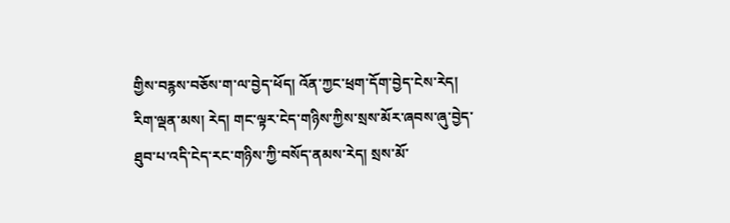གྱིས་བརྙས་བཅོས་ག་ལ་བྱེད་ཕོད། འོན་ཀྱང་ཕྲག་དོག་བྱེད་ངེས་རེད།
རིག་ལྡན་མས། རེད། གང་ལྟར་ངེད་གཉིས་ཀྱིས་སྲས་མོར་ཞབས་ཞུ་བྱེད་ཐུབ་པ་འདི་ངེད་རང་གཉིས་ཀྱི་བསོད་ནམས་རེད། སྲས་མོ་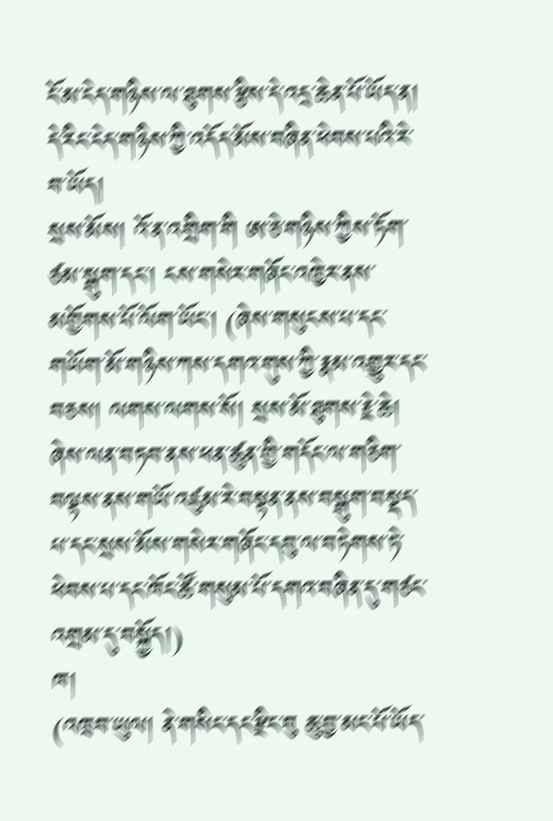ངོ་མ་ངེད་གཉིས་ལ་ཐུགས་རྩིས་དེ་འདྲ་ཆེན་པོ་ཡོད་ན། དེ་རིང་ངེད་གཉིས་ཀྱི་འདོད་མོས་བཞིན་ཕེབས་པའི་རེ་བ་ཡོད།
སྲས་མོས། འོ་ན་འགྲིག་གི ཨ་ཅེ་གཉིས་ཀྱིས་ཏོག་ཙམ་སྒུག་དང་། ངས་གསེར་གཞོང་འཁྱེར་ནས་མགྱོགས་པོ་ལོག་ཡོང་། (ཞེས་གསུངས་པ་དང་གཡོག་མོ་གཉིས་ཀས་དགའ་གུས་ཀྱི་རྣམ་འགྱུར་དང་བཅས། ལགས་ལགས་སོ། སྲས་མོ་ཐུགས་རྗེ་ཆེ། ཞེས་ལན་བཏབ་ནས་ཕན་ཚུན་གྱི་གདོང་ལ་གཅིག་བལྟས་ནས་གཡོ་འཛུམ་རེ་བསྟན་ནས་བསྒུག་བསྡད་པ་དང་སྲས་མོས་གསེར་གཞོང་དབུ་ལ་བཏེགས་ཏེ་ཕེབས་པ་དང་ཁོང་ཚོ་གསུམ་པོ་དགའ་བཞིན་དུ་གཙང་འགྲམ་དུ་བསྐྱོད།)
ཁ།
(འཁྲབ་ཡུལ། ནེ་གསིང་དང་རྫིང་བུ ཆུ་བྱ་མང་པོ་ཡོད་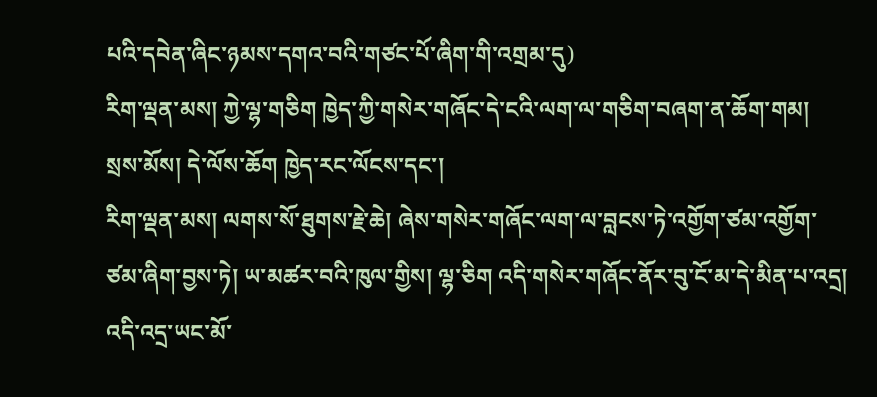པའི་དབེན་ཞིང་ཉམས་དགའ་བའི་གཙང་པོ་ཞིག་གི་འགྲམ་དུ)
རིག་ལྡན་མས། ཀྱེ་ལྷ་གཅིག ཁྱེད་ཀྱི་གསེར་གཞོང་དེ་ངའི་ལག་ལ་གཅིག་བཞག་ན་ཆོག་གམ།
སྲས་མོས། དེ་ལོས་ཆོག ཁྱེད་རང་ལོངས་དང་།
རིག་ལྡན་མས། ལགས་སོ་ཐུགས་རྗེ་ཆེ། ཞེས་གསེར་གཞོང་ལག་ལ་བླངས་ཏེ་འགྱོག་ཙམ་འགྱོག་ཙམ་ཞིག་བྱས་ཏེ། ཡ་མཚར་བའི་ཁུལ་གྱིས། ལྷ་ཅིག འདི་གསེར་གཞོང་ནོར་བུ་ངོ་མ་དེ་མིན་པ་འདྲ། འདི་འདྲ་ཡང་མོ་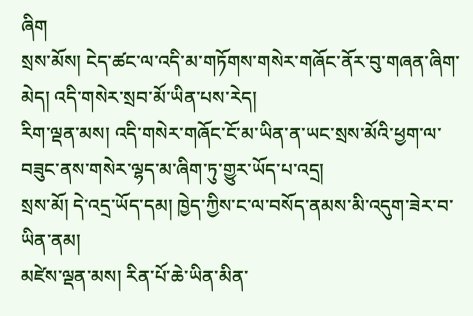ཞིག
སྲས་མོས། ངེད་ཚང་ལ་འདི་མ་གཏོགས་གསེར་གཞོང་ནོར་བུ་གཞན་ཞིག་མེད། འདི་གསེར་སྲབ་མོ་ཡིན་པས་རེད།
རིག་ལྡན་མས། འདི་གསེར་གཞོང་ངོ་མ་ཡིན་ན་ཡང་སྲས་མོའི་ཕྱག་ལ་བཟུང་ནས་གསེར་ལྷད་མ་ཞིག་ཏུ་གྱུར་ཡོད་པ་འདྲ།
སྲས་མོ། དེ་འདྲ་ཡོད་དམ། ཁྱེད་ཀྱིས་ང་ལ་བསོད་ནམས་མི་འདུག་ཟེར་བ་ཡིན་ནམ།
མཛེས་ལྡན་མས། རིན་པོ་ཆེ་ཡིན་མིན་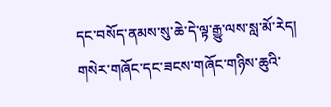དང་བསོད་ནམས་སུ་ཆེ་དེ་ལྟ་རྒྱུ་ལས་སླ་མོ་རེད། གསེར་གཞོང་དང་ཟངས་གཞོང་གཉིས་ཆུའི་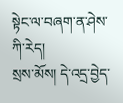སྟེང་ལ་བཞག་ན་ཤེས་ཀི་རེད།
སྲས་མོས། དེ་འདྲ་བྱེད་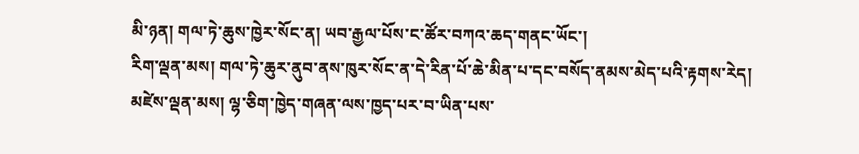མི་ཉན། གལ་ཏེ་ཆུས་ཁྱེར་སོང་ན། ཡབ་རྒྱལ་པོས་ང་ཚོར་བཀའ་ཆད་གནང་ཡོང་།
རིག་ལྡན་མས། གལ་ཏེ་ཆུར་ནུབ་ནས་ཁུར་སོང་ན་དེ་རིན་པོ་ཆེ་མིན་པ་དང་བསོད་ནམས་མེད་པའི་རྟགས་རེད།
མཛེས་ལྡན་མས། ལྷ་ཅིག་ཁྱེད་གཞན་ལས་ཁྱད་པར་བ་ཡིན་པས་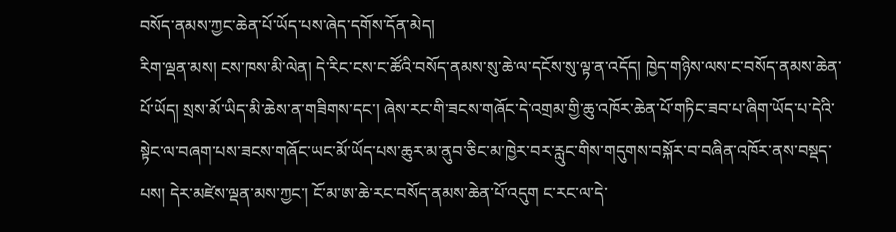བསོད་ནམས་ཀྱང་ཆེན་པོ་ཡོད་པས་ཞེད་དགོས་དོན་མེད།
རིག་ལྡན་མས། ངས་ཁས་མི་ལེན། དེ་རིང་ངས་ང་ཚོའི་བསོད་ནམས་སུ་ཆེ་ལ་དངོས་སུ་ལྟ་ན་འདོད། ཁྱེད་གཉིས་ལས་ང་བསོད་ནམས་ཆེན་པོ་ཡོད། སྲས་མོ་ཡིད་མི་ཆེས་ན་གཟིགས་དང་། ཞེས་རང་གི་ཟངས་གཞོང་དེ་འགྲམ་གྱི་ཆུ་འཁོར་ཆེན་པོ་གཏིང་ཟབ་པ་ཞིག་ཡོད་པ་དེའི་སྟེང་ལ་བཞག་པས་ཟངས་གཞོང་ཡང་མོ་ཡོད་པས་ཆུར་མ་ནུབ་ཅིང་མ་ཁྱེར་བར་རླུང་གིས་གདུགས་བསྐོར་བ་བཞིན་འཁོར་ནས་བསྡད་པས། དེར་མཛེས་ལྡན་མས་ཀྱང་། ངོ་མ་ཨ་ཆེ་རང་བསོད་ནམས་ཆེན་པོ་འདུག ང་རང་ལ་དེ་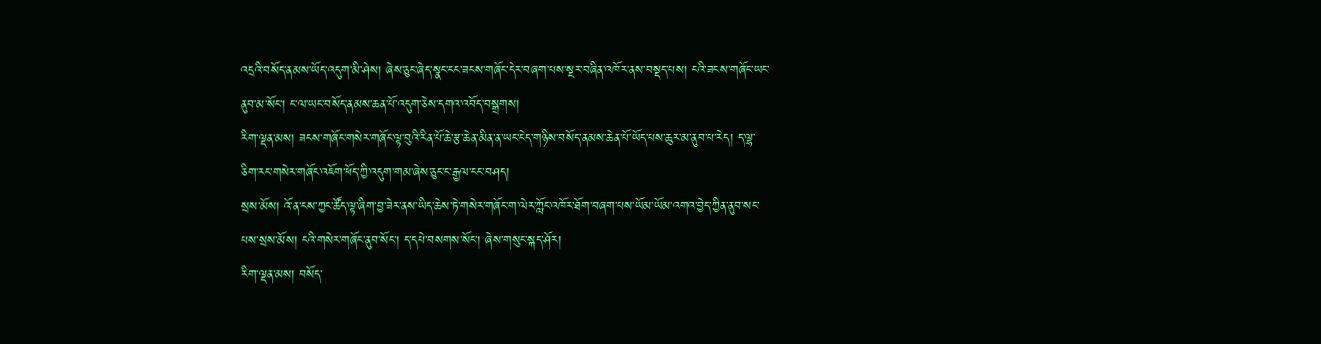འདྲའི་བསོད་ནམས་ཡོད་འདུག་མི་ཤེས། ཞེས་ཅུང་ཞེད་སྣང་ངང་ཟངས་གཞོང་དེར་བཞག་པས་སྔར་བཞིན་འཁོར་ནས་བསྡད་པས། ངའི་ཟངས་གཞོང་ཡང་ནུབ་མ་སོང་། ང་ལ་ཡང་བསོད་ནམས་ཆན་པོ་འདུག་ཅེས་དགའ་འབོད་བསྒྲགས།
རིག་ལྡན་མས། ཟངས་གཞོང་གསེར་གཞོང་ལྟ་བུའི་རིན་པོ་ཆེ་རྩ་ཆེན་མིན་ན་ཡང་ངེད་གཉིས་བསོད་ནམས་ཆེན་པོ་ཡོད་པས་ཆུར་མ་ནུབ་པ་རེད། ད་ལྷ་ཅིག་རང་གསེར་གཞོང་འཇོག་ཕོད་ཀྱི་འདུག་གམ་ཞེས་ཅུང་ང་རྒྱལ་ངང་བཤད།
སྲས་མོས། འོ་ན་ངས་ཀྱང་ཚོད་ལྟ་ཞིག་བྱ་ཟེར་ནས་ཡིད་ཆེས་ཏེ་གསེར་གཞོང་ག་ལེར་ཀློང་འཁོར་ཐོག་བཞག་པས་ཡོམ་ཡོམ་འགའ་བྱེད་ཀྱིན་ནུབ་སང་པས་སྲས་མོས། ངའི་གསེར་གཞོང་ནུབ་སོང་། ད་དཔེ་བསགས་སོང་། ཞེས་གསུང་སྐད་ཤོར།
རིག་ལྡན་མས། བསོད་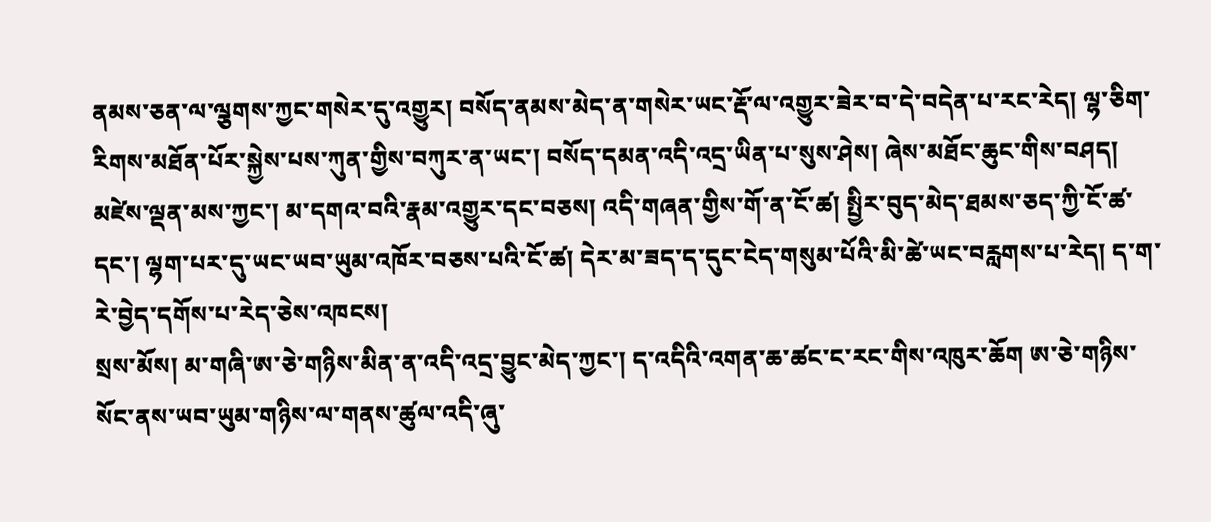ནམས་ཅན་ལ་ལྕགས་ཀྱང་གསེར་དུ་འགྱུར། བསོད་ནམས་མེད་ན་གསེར་ཡང་རྡོ་ལ་འགྱུར་ཟེར་བ་དེ་བདེན་པ་རང་རེད། ལྷ་ཅིག་རིགས་མཐོན་པོར་སྐྱེས་པས་ཀུན་གྱིས་བཀུར་ན་ཡང་། བསོད་དམན་འདི་འདྲ་ཡིན་པ་སུས་ཤེས། ཞེས་མཐོང་ཆུང་གིས་བཤད།
མཛེས་ལྡན་མས་ཀྱང་། མ་དགའ་བའི་རྣམ་འགྱུར་དང་བཅས། འདི་གཞན་གྱིས་གོ་ན་ངོ་ཚ། སྤྱིར་བུད་མེད་ཐམས་ཅད་ཀྱི་ངོ་ཚ་དང་། ལྷག་པར་དུ་ཡང་ཡབ་ཡུམ་འཁོར་བཅས་པའི་ངོ་ཚ། དེར་མ་ཟད་ད་དུང་ངེད་གསུམ་པོའི་མི་ཚེ་ཡང་བརླགས་པ་རེད། ད་ག་རེ་བྱེད་དགོས་པ་རེད་ཅེས་འཁངས།
སྲས་མོས། མ་གཞི་ཨ་ཅེ་གཉིས་མིན་ན་འདི་འདྲ་བྱུང་མེད་ཀྱང་། ད་འདིའི་འགན་ཆ་ཚང་ང་རང་གིས་འཁུར་ཆོག ཨ་ཅེ་གཉིས་སོང་ནས་ཡབ་ཡུམ་གཉིས་ལ་གནས་ཚུལ་འདི་ཞུ་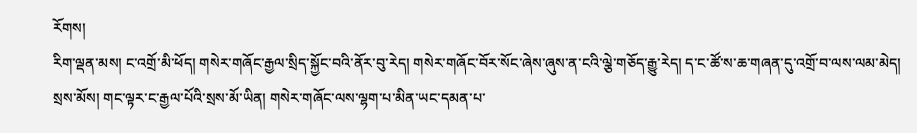རོགས།
རིག་ལྡན་མས། ང་འགྲོ་མི་ཕོད། གསེར་གཞོང་རྒྱལ་སྲིད་སྐྱོང་བའི་ནོར་བུ་རེད། གསེར་གཞོང་བོར་སོང་ཞེས་ཞུས་ན་ངའི་ལྕེ་གཅོད་རྒྱུ་རེད། ད་ང་ཚོ་ས་ཆ་གཞན་དུ་འགྲོ་བ་ལས་ལམ་མེད།
སྲས་མོས། གང་ལྟར་ང་རྒྱལ་པོའི་སྲས་མོ་ཡིན། གསེར་གཞོང་ལས་ལྷག་པ་མིན་ཡང་དམན་པ་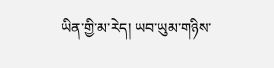ཡིན་གྱི་མ་རེད། ཡབ་ཡུམ་གཉིས་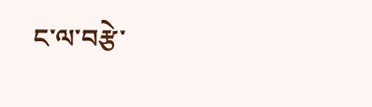ང་ལ་བརྩེ་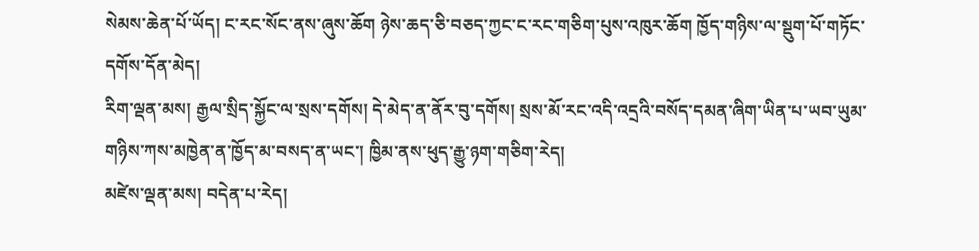སེམས་ཆེན་པོ་ཡོད། ང་རང་སོང་ནས་ཞུས་ཆོག ཉེས་ཆད་ཅི་བཅད་ཀྱང་ང་རང་གཅིག་པུས་འཁུར་ཆོག ཁྱོད་གཉིས་ལ་སྡུག་པོ་གཏོང་དགོས་དོན་མེད།
རིག་ལྡན་མས། རྒྱལ་སྲིད་སྐྱོང་ལ་སྲས་དགོས། དེ་མེད་ན་ནོར་བུ་དགོས། སྲས་མོ་རང་འདི་འདྲའི་བསོད་དམན་ཞིག་ཡིན་པ་ཡབ་ཡུམ་གཉིས་ཀས་མཁྱེན་ན་ཁྱོད་མ་བསད་ན་ཡང་། ཁྱིམ་ནས་ཕུད་རྒྱུ་ཉག་གཅིག་རེད།
མཛེས་ལྡན་མས། བདེན་པ་རེད།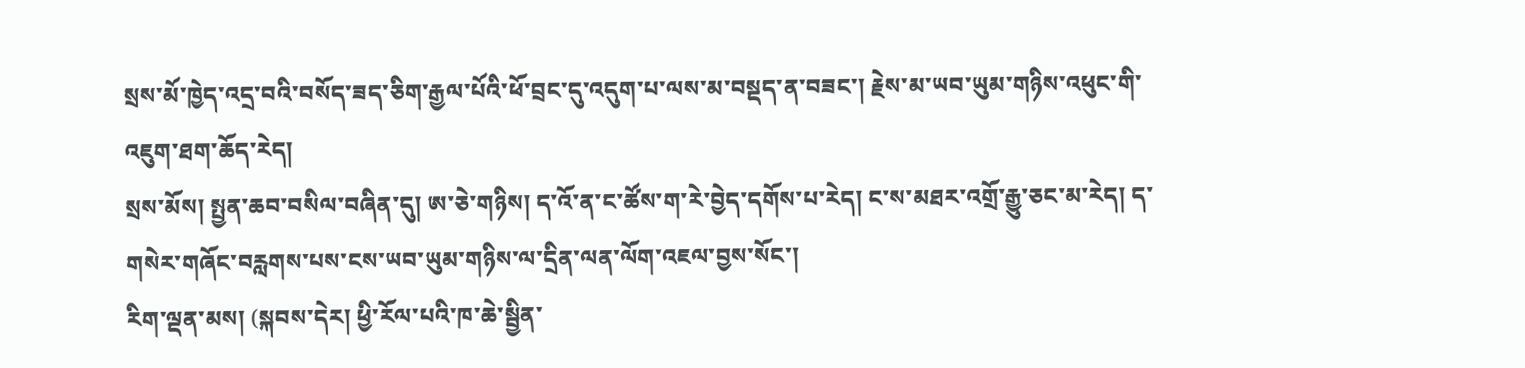སྲས་མོ་ཁྱེད་འདྲ་བའི་བསོད་ཟད་ཅིག་རྒྱལ་པོའི་ཕོ་བྲང་དུ་འདུག་པ་ལས་མ་བསྡད་ན་བཟང་། རྗེས་མ་ཡབ་ཡུམ་གཉིས་འཕུང་གི་འཇུག་ཐག་ཆོད་རེད།
སྲས་མོས། སྤྱན་ཆབ་བསིལ་བཞིན་དུ། ཨ་ཅེ་གཉིས། ད་འོ་ན་ང་ཚོས་ག་རེ་བྱེད་དགོས་པ་རེད། ང་ས་མཐར་འགྲོ་རྒྱུ་ཅང་མ་རེད། ད་གསེར་གཞོང་བརླགས་པས་ངས་ཡབ་ཡུམ་གཉིས་ལ་དྲིན་ལན་ལོག་འཇལ་བྱས་སོང་།
རིག་ལྡན་མས། (སྐབས་དེར། ཕྱི་རོལ་པའི་ཁ་ཆེ་སྦྱིན་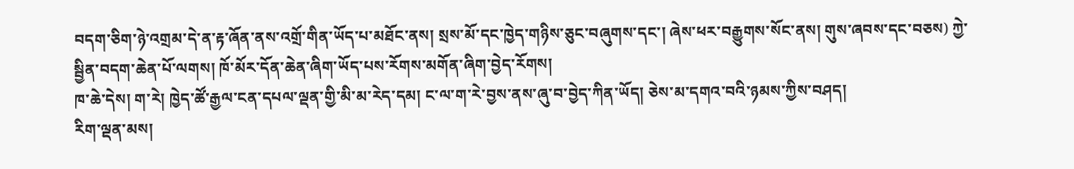བདག་ཅིག་ཉེ་འགྲམ་དེ་ན་རྟ་ཞོན་ནས་འགྲོ་གིན་ཡོད་པ་མཐོང་ནས། སྲས་མོ་དང་ཁྱེད་གཉིས་ཅུང་བཞུགས་དང་། ཞེས་ཕར་བརྒྱུགས་སོང་ནས། གུས་ཞབས་དང་བཅས) ཀྱེ་སྦྱིན་བདག་ཆེན་པོ་ལགས། ཁོ་མོར་དོན་ཆེན་ཞིག་ཡོད་པས་རོགས་མགོན་ཞིག་བྱེད་རོགས།
ཁ་ཆེ་དེས། ག་རེ། ཁྱེད་ཚོ་རྒྱལ་ངན་དཔལ་ལྡན་གྱི་མི་མ་རེད་དམ། ང་ལ་ག་རེ་བྱས་ནས་ཞུ་བ་བྱེད་ཀིན་ཡོད། ཅེས་མ་དགའ་བའི་ཉམས་ཀྱིས་བཤད།
རིག་ལྡན་མས།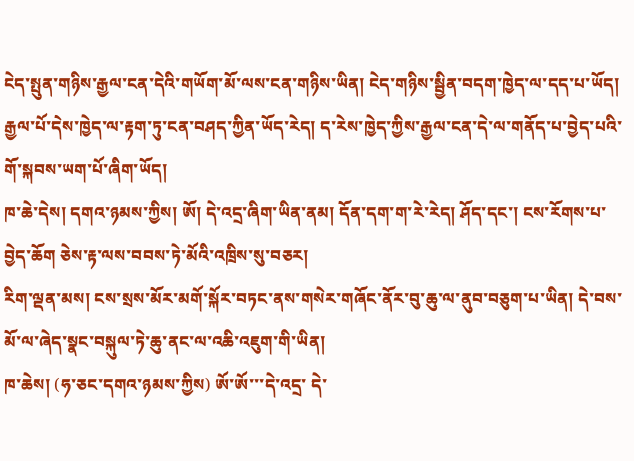ངེད་སྤུན་གཉིས་རྒྱལ་ངན་དེའི་གཡོག་མོ་ལས་ངན་གཉིས་ཡིན། ངེད་གཉིས་སྦྱིན་བདག་ཁྱེད་ལ་དད་པ་ཡོད། རྒྱལ་པོ་དེས་ཁྱེད་ལ་རྟག་ཏུ་ངན་བཤད་ཀྱིན་ཡོད་རེད། ད་རེས་ཁྱེད་ཀྱིས་རྒྱལ་ངན་དེ་ལ་གནོད་པ་བྱེད་པའི་གོ་སྐབས་ཡག་པོ་ཞིག་ཡོད།
ཁ་ཆེ་དེས། དགའ་ཉམས་ཀྱིས། ཨོ། དེ་འདྲ་ཞིག་ཡིན་ནམ། དོན་དག་ག་རེ་རེད། ཤོད་དང་། ངས་རོགས་པ་བྱེད་ཆོག ཅེས་རྟ་ལས་བབས་ཏེ་མོའི་འཁྲིས་སུ་བཅར།
རིག་ལྡན་མས། ངས་སྲས་མོར་མགོ་སྐོར་བཏང་ནས་གསེར་གཞོང་ནོར་བུ་ཆུ་ལ་ནུབ་བཅུག་པ་ཡིན། དེ་བས་མོ་ལ་ཞེད་སྣང་བསྐུལ་ཏེ་ཆུ་ནང་ལ་འཆི་འཇུག་གི་ཡིན།
ཁ་ཆེས། (ཧ་ཅང་དགའ་ཉམས་ཀྱིས) ཨོ་ཨོ་་་དེ་འདྲ་ དེ་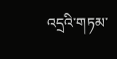འདྲའི་གཏམ་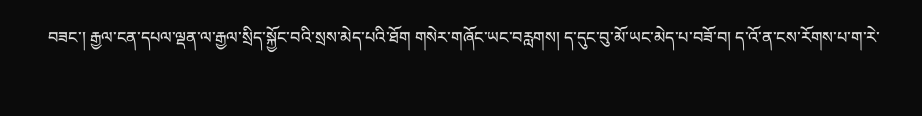བཟང་། རྒྱལ་ངན་དཔལ་ལྡན་ལ་རྒྱལ་སྲིད་སྐྱོང་བའི་སྲས་མེད་པའི་ཐོག གསེར་གཞོང་ཡང་བརླགས། ད་དུང་བུ་མོ་ཡང་མེད་པ་བཟོ་བ། ད་འོ་ན་ངས་རོགས་པ་ག་རེ་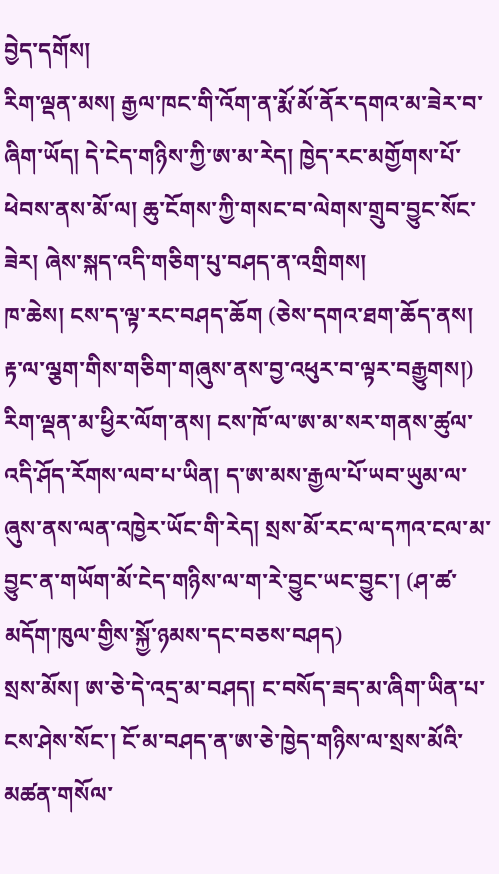བྱེད་དགོས།
རིག་ལྡན་མས། རྒྱལ་ཁང་གི་འོག་ན་རྨོ་མོ་ནོར་དགའ་མ་ཟེར་བ་ཞིག་ཡོད། དེ་ངེད་གཉིས་ཀྱི་ཨ་མ་རེད། ཁྱེད་རང་མགྱོགས་པོ་ཕེབས་ནས་མོ་ལ། ཆུ་ངོགས་ཀྱི་གསང་བ་ལེགས་གྲུབ་བྱུང་སོང་ཟེར། ཞེས་སྐད་འདི་གཅིག་པུ་བཤད་ན་འགྲིགས།
ཁ་ཆེས། ངས་ད་ལྟ་རང་བཤད་ཆོག (ཅེས་དགའ་ཐག་ཆོད་ནས། རྟ་ལ་ལྕག་གིས་གཅིག་གཞུས་ནས་བྱ་འཕུར་བ་ལྟར་བརྒྱུགས།)
རིག་ལྡན་མ་ཕྱིར་ལོག་ནས། ངས་ཁོ་ལ་ཨ་མ་སར་གནས་ཚུལ་འདི་ཤོད་རོགས་ལབ་པ་ཡིན། ད་ཨ་མས་རྒྱལ་པོ་ཡབ་ཡུམ་ལ་ཞུས་ནས་ལན་འཁྱེར་ཡོང་གི་རེད། སྲས་མོ་རང་ལ་དཀའ་ངལ་མ་བྱུང་ན་གཡོག་མོ་ངེད་གཉིས་ལ་ག་རེ་བྱུང་ཡང་བྱུང་། (ཤ་ཚ་མདོག་ཁུལ་གྱིས་སྐྱོ་ཉམས་དང་བཅས་བཤད)
སྲས་མོས། ཨ་ཅེ་དེ་འདྲ་མ་བཤད། ང་བསོད་ཟད་མ་ཞིག་ཡིན་པ་ངས་ཤེས་སོང་། ངོ་མ་བཤད་ན་ཨ་ཅེ་ཁྱེད་གཉིས་ལ་སྲས་མོའི་མཚན་གསོལ་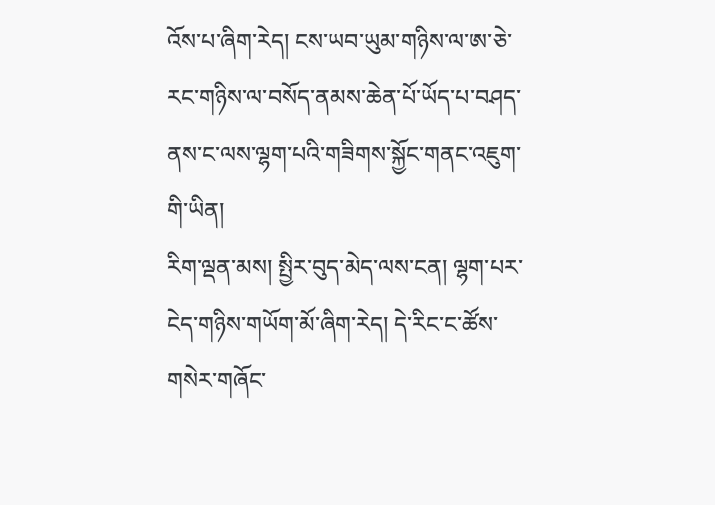འོས་པ་ཞིག་རེད། ངས་ཡབ་ཡུམ་གཉིས་ལ་ཨ་ཅེ་རང་གཉིས་ལ་བསོད་ནམས་ཆེན་པོ་ཡོད་པ་བཤད་ནས་ང་ལས་ལྷག་པའི་གཟིགས་སྐྱོང་གནང་འཇུག་གི་ཡིན།
རིག་ལྡན་མས། སྤྱིར་བུད་མེད་ལས་ངན། ལྷག་པར་ངེད་གཉིས་གཡོག་མོ་ཞིག་རེད། དེ་རིང་ང་ཚོས་གསེར་གཞོང་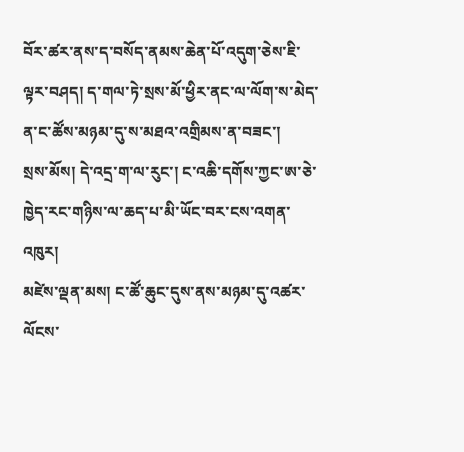བོར་ཚར་ནས་ད་བསོད་ནམས་ཆེན་པོ་འདུག་ཅེས་ཇི་ལྟར་བཤད། ད་གལ་ཏེ་སྲས་མོ་ཕྱིར་ནང་ལ་ལོག་ས་མེད་ན་ང་ཚོས་མཉམ་དུ་ས་མཐའ་འགྲིམས་ན་བཟང་།
སྲས་མོས། དེ་འདྲ་ག་ལ་རུང་། ང་འཆི་དགོས་ཀྱང་ཨ་ཅེ་ཁྱེད་རང་གཉིས་ལ་ཆད་པ་མི་ཡོང་བར་ངས་འགན་འཁུར།
མཛེས་ལྡན་མས། ང་ཚོ་ཆུང་དུས་ནས་མཉམ་དུ་འཚར་ལོངས་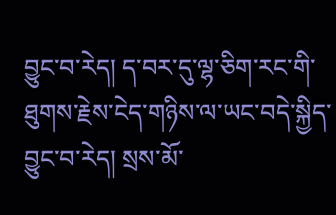བྱུང་བ་རེད། ད་བར་དུ་ལྷ་ཅིག་རང་གི་ཐུགས་རྗེས་ངེད་གཉིས་ལ་ཡང་བདེ་སྐྱིད་བྱུང་བ་རེད། སྲས་མོ་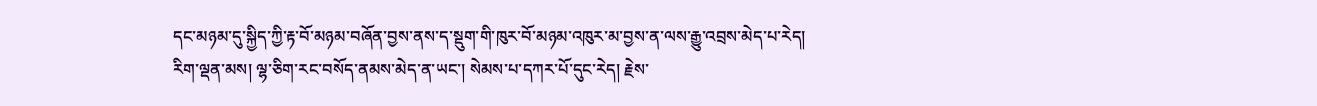དང་མཉམ་དུ་སྐྱིད་ཀྱི་རྟ་བོ་མཉམ་བཞོན་བྱས་ནས་ད་སྡུག་གི་ཁུར་བོ་མཉམ་འཁུར་མ་བྱས་ན་ལས་རྒྱུ་འབྲས་མེད་པ་རེད།
རིག་ལྡན་མས། ལྷ་ཅིག་རང་བསོད་ནམས་མེད་ན་ཡང་། སེམས་པ་དཀར་པོ་དུང་རེད། རྗེས་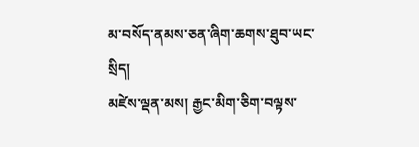མ་བསོད་ནམས་ཅན་ཞིག་ཆགས་ཐུབ་ཡང་སྲིད།
མཛེས་ལྡན་མས། རྒྱང་མིག་ཅིག་བལྟས་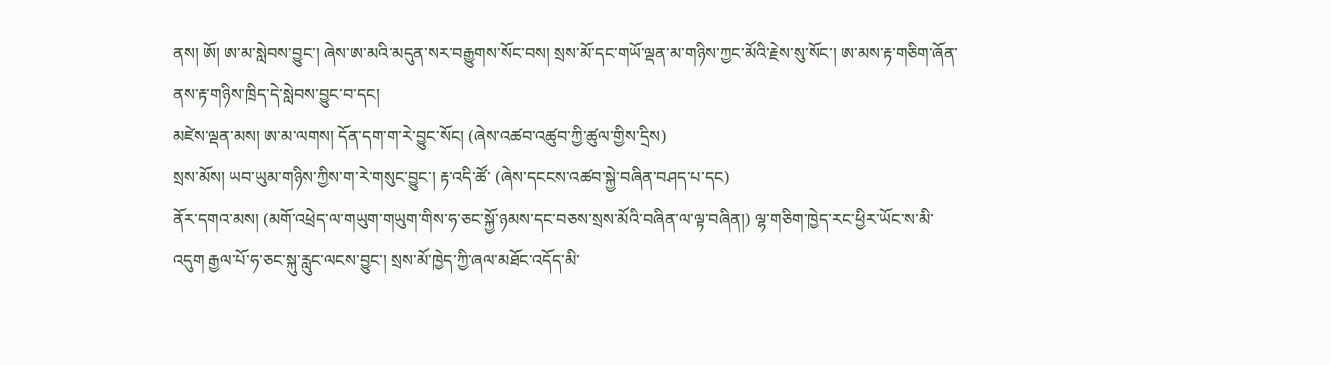ནས། ཨོ། ཨ་མ་སླེབས་བྱུང་། ཞེས་ཨ་མའི་མདུན་སར་བརྒྱུགས་སོང་བས། སྲས་མོ་དང་གཡོ་ལྡན་མ་གཉིས་ཀྱང་མོའི་རྗེས་སུ་སོང་། ཨ་མས་རྟ་གཅིག་ཞོན་ནས་རྟ་གཉིས་ཁྲིད་དེ་སླེབས་བྱུང་བ་དང།
མཛེས་ལྡན་མས། ཨ་མ་ལགས། དོན་དག་ག་རེ་བྱུང་སོང། (ཞེས་འཚབ་འཚུབ་ཀྱི་ཚུལ་གྱིས་དྲིས)
སྲས་མོས། ཡབ་ཡུམ་གཉིས་ཀྱིས་ག་རེ་གསུང་བྱུང་། རྟ་འདི་ཚོ་ (ཞེས་དངངས་འཚབ་སྐྱེ་བཞིན་བཤད་པ་དང)
ནོར་དགའ་མས། (མགོ་འཕྲེད་ལ་གཡུག་གཡུག་གིས་ཧ་ཅང་སྐྱོ་ཉམས་དང་བཅས་སྲས་མོའི་བཞིན་ལ་ལྟ་བཞིན།) ལྷ་གཅིག་ཁྱེད་རང་ཕྱིར་ཡོང་ས་མི་འདུག རྒྱལ་པོ་ཧ་ཅང་སྐུ་རླུང་ལངས་བྱུང་། སྲས་མོ་ཁྱེད་ཀྱི་ཞལ་མཐོང་འདོད་མི་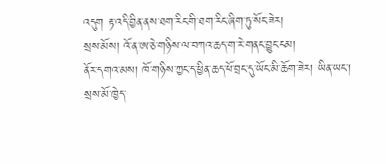འདུག རྟ་འདི་བྱིན་ནས་ཐག་རིང་གི་ཐག་རིང་ཞིག་ཏུ་སོང་ཟེར།
སྲས་མོས། འོ་ན་ཨ་ཅེ་གཉིས་ལ་བཀའ་ཆད་ག་རེ་གནང་བྱུང་ངམ།
ནོར་དགའ་མས། ཁོ་གཉིས་ཀྱང་ད་ཕྱིན་ཆད་ཕོ་བྲང་དུ་ཡོང་མི་ཆོག་ཟེར། ཡིན་ཡང་། སྲས་མོ་ཁྱེད་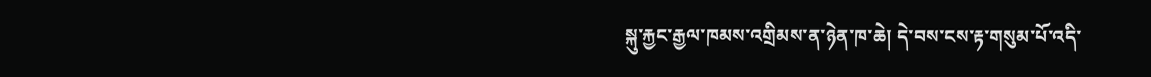སྐུ་རྐྱང་རྒྱལ་ཁམས་འགྲིམས་ན་ཉེན་ཁ་ཆེ། དེ་བས་ངས་རྟ་གསུམ་པོ་འདི་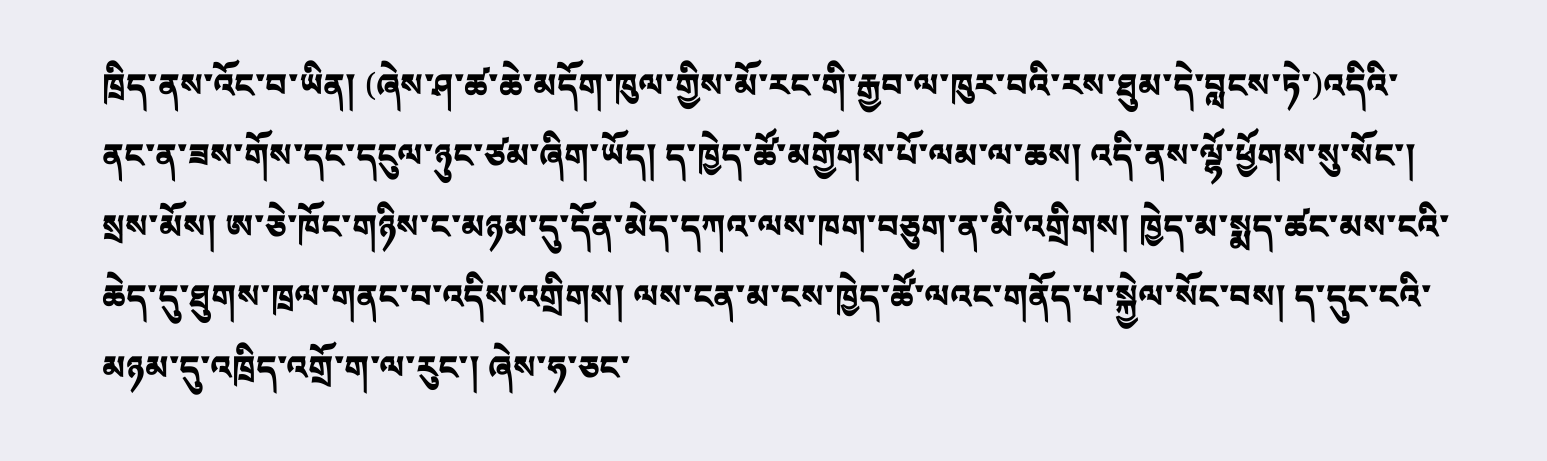ཁྲིད་ནས་འོང་བ་ཡིན། (ཞེས་ཤ་ཚ་ཆེ་མདོག་ཁུལ་གྱིས་མོ་རང་གི་རྒྱབ་ལ་ཁུར་བའི་རས་ཐུམ་དེ་བླངས་ཏེ་)འདིའི་ནང་ན་ཟས་གོས་དང་དངུལ་ཉུང་ཙམ་ཞིག་ཡོད། ད་ཁྱེད་ཚོ་མགྱོགས་པོ་ལམ་ལ་ཆས། འདི་ནས་ལྷོ་ཕྱོགས་སུ་སོང་།
སྲས་མོས། ཨ་ཅེ་ཁོང་གཉིས་ང་མཉམ་དུ་དོན་མེད་དཀའ་ལས་ཁག་བཅུག་ན་མི་འགྲིགས། ཁྱེད་མ་སྨད་ཚང་མས་ངའི་ཆེད་དུ་ཐུགས་ཁྲལ་གནང་བ་འདིས་འགྲིགས། ལས་ངན་མ་ངས་ཁྱེད་ཚོ་ལའང་གནོད་པ་སྐྱེལ་སོང་བས། ད་དུང་ངའི་མཉམ་དུ་འཁྲིད་འགྲོ་ག་ལ་རུང་། ཞེས་ཧ་ཅང་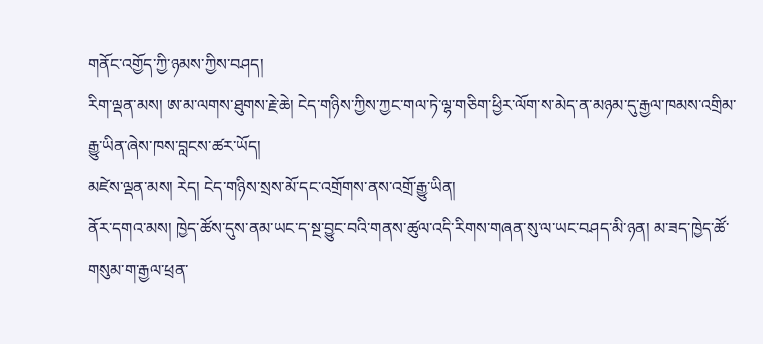གནོང་འགྱོད་ཀྱི་ཉམས་ཀྱིས་བཤད།
རིག་ལྡན་མས། ཨ་མ་ལགས་ཐུགས་རྗེ་ཆེ། ངེད་གཉིས་ཀྱིས་ཀྱང་གལ་ཏེ་ལྷ་གཅིག་ཕྱིར་ལོག་ས་མེད་ན་མཉམ་དུ་རྒྱལ་ཁམས་འགྲིམ་རྒྱུ་ཡིན་ཞེས་ཁས་བླངས་ཚར་ཡོད།
མཛེས་ལྡན་མས། རེད། ངེད་གཉིས་སྲས་མོ་དང་འགྲོགས་ནས་འགྲོ་རྒྱུ་ཡིན།
ནོར་དགའ་མས། ཁྱེད་ཚོས་དུས་ནམ་ཡང་ད་སྔ་བྱུང་བའི་གནས་ཚུལ་འདི་རིགས་གཞན་སུ་ལ་ཡང་བཤད་མི་ཉན། མ་ཟད་ཁྱེད་ཚོ་གསུམ་ག་རྒྱལ་ཕྲན་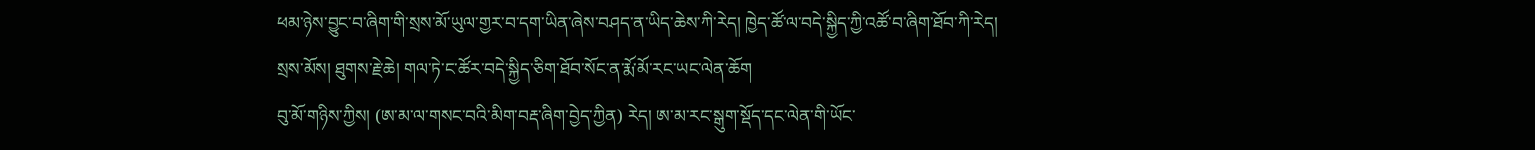ཕམ་ཉེས་བྱུང་བ་ཞིག་གི་སྲས་མོ་ཡུལ་གྱར་བ་དག་ཡིན་ཞེས་བཤད་ན་ཡིད་ཆེས་ཀི་རེད། ཁྱེད་ཚོ་ལ་བདེ་སྐྱིད་ཀྱི་འཚོ་བ་ཞིག་ཐོབ་ཀི་རེད།
སྲས་མོས། ཐུགས་རྗེ་ཆེ། གལ་ཏེ་ང་ཚོར་བདེ་སྐྱིད་ཅིག་ཐོབ་སོང་ན་རྨོ་མོ་རང་ཡང་ལེན་ཆོག
བུ་མོ་གཉིས་ཀྱིས། (ཨ་མ་ལ་གསང་བའི་མིག་བརྡ་ཞིག་བྱེད་ཀྱིན) རེད། ཨ་མ་རང་སྒུག་སྡོད་དང་ལེན་གི་ཡོང་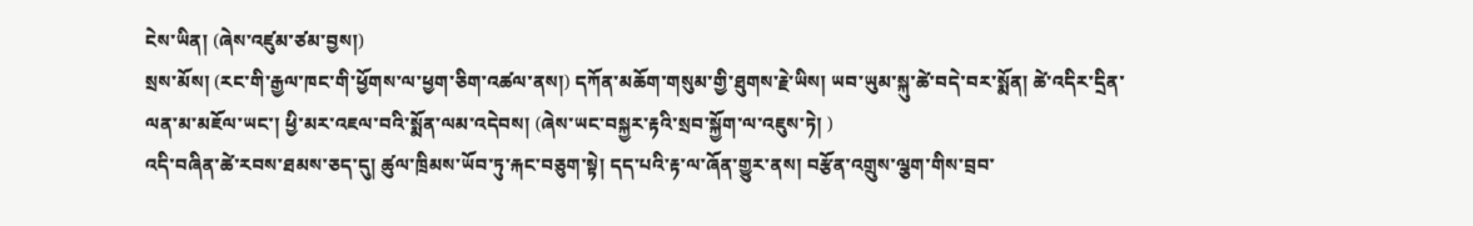ངེས་ཡིན། (ཞེས་འཛུམ་ཙམ་བྱས།)
སྲས་མོས། (རང་གི་རྒྱལ་ཁང་གི་ཕྱོགས་ལ་ཕྱག་ཅིག་འཚལ་ནས།) དཀོན་མཆོག་གསུམ་གྱི་ཐུགས་རྗེ་ཡིས། ཡབ་ཡུམ་སྐུ་ཚེ་བདེ་བར་སྨོན། ཚེ་འདིར་དྲིན་ལན་མ་མཇོལ་ཡང་། ཕྱི་མར་འཇལ་བའི་སྨོན་ལམ་འདེབས། (ཞེས་ཡང་བསྐྱར་རྟའི་སྲབ་སྐྱོག་ལ་འཇུས་ཏེ། )
འདི་བཞིན་ཚེ་རབས་ཐམས་ཅད་དུ། ཚུལ་ཁྲིམས་ཡོབ་ཏུ་རྐང་བཅུག་སྟེ། དད་པའི་རྟ་ལ་ཞོན་གྱུར་ནས། བརྩོན་འགྲུས་ལྕག་གིས་བྲབ་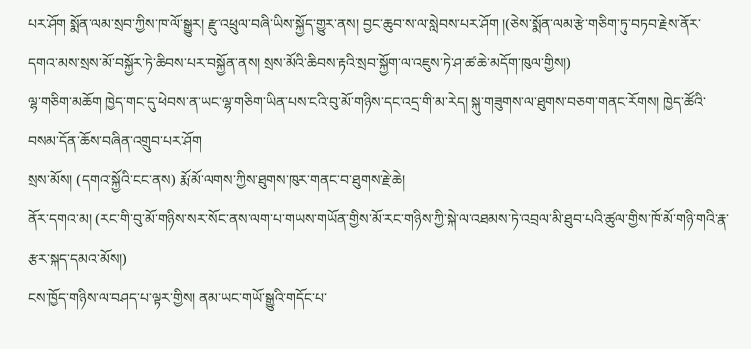པར་ཤོག སྨོན་ལམ་སྲབ་ཀྱིས་ཁ་ལོ་སྒྱུར། རྫུ་འཕྲུལ་བཞི་ཡིས་སྐྱོད་གྱུར་ནས། བྱང་ཆུབ་ས་ལ་སླེབས་པར་ཤོག །(ཅེས་སྨོན་ལམ་རྩེ་གཅིག་ཏུ་བཏབ་རྗེས་ནོར་དགའ་མས་སྲས་མོ་བསྐྱོར་ཏེ་ཆིབས་པར་བསྐྱོན་ནས། སྲས་མོའི་ཆིབས་རྟའི་སྲབ་སྐྱོག་ལ་འཇུས་ཏེ་ཤ་ཚ་ཆེ་མདོག་ཁུལ་གྱིས།)
ལྷ་གཅིག་མཆོག ཁྱེད་གང་དུ་ཕེབས་ན་ཡང་ལྷ་གཅིག་ཡིན་པས་ངའི་བུ་མོ་གཉིས་དང་འདྲ་གི་མ་རེད། སྐུ་གཟུགས་ལ་ཐུགས་བཅག་གནང་རོགས། ཁྱེད་ཚོའི་བསམ་དོན་ཆོས་བཞིན་འགྲུབ་པར་ཤོག
སྲས་མོས། (དགའ་སྐྱོའི་ངང་ནས) རྨོ་མོ་ལགས་ཀྱིས་ཐུགས་ཁུར་གནང་བ་ཐུགས་རྗེ་ཆེ།
ནོར་དགའ་མ། (རང་གི་བུ་མོ་གཉིས་སར་སོང་ནས་ལག་པ་གཡས་གཡོན་གྱིས་མོ་རང་གཉིས་ཀྱི་སྐེ་ལ་འཐམས་ཏེ་འབྲལ་མི་ཐུབ་པའི་ཚུལ་གྱིས་ཁོ་མོ་གཉི་གའི་རྣ་རྩར་སྐད་དམའ་མོས།)
ངས་ཁྱོད་གཉིས་ལ་བཤད་པ་ལྟར་གྱིས། ནམ་ཡང་གཡོ་སྒྱུའི་གདོང་པ་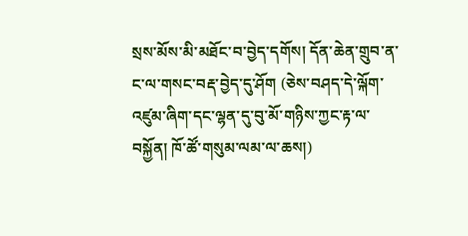སྲས་མོས་མི་མཐོང་བ་བྱེད་དགོས། དོན་ཆེན་གྲུབ་ན་ང་ལ་གསང་བརྡ་བྱེད་དུ་ཤོག (ཅེས་བཤད་དེ་ལྐོག་འཛུམ་ཞིག་དང་ལྷན་དུ་བུ་མོ་གཉིས་ཀྱང་རྟ་ལ་བསྐྱོན། ཁོ་ཚོ་གསུམ་ལམ་ལ་ཆས།)